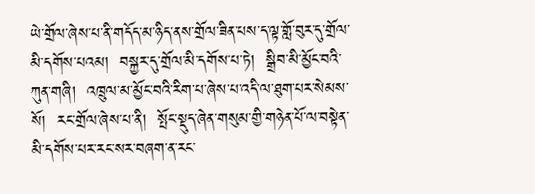ཡེ་གྲོལ་ཞེས་པ་ནི་གདོད་མ་ཉིད་ནས་གྲོལ་ཟིན་པས་ད་ལྟ་གློ་བུར་དུ་གྲོལ་མི་དགོས་པའམ།  བསྐྱར་དུ་གྲོལ་མི་དགོས་པ་ཏེ།  སྒྲིབ་མི་མྱོང་བའི་ཀུན་གཞི།  འཁྲུལ་མ་མྱོང་བའི་རིག་པ་ཞེས་པ་འདི་ལ་ཐུག་པར་སེམས་སོ།  རང་གྲོལ་ཞེས་པ་ནི།  སྤོང་སྡུད་ཞེན་གསུམ་གྱི་གཉེན་པོ་ལ་བསྟེན་མི་དགོས་པར་རང་སར་བཞག་ན་རང་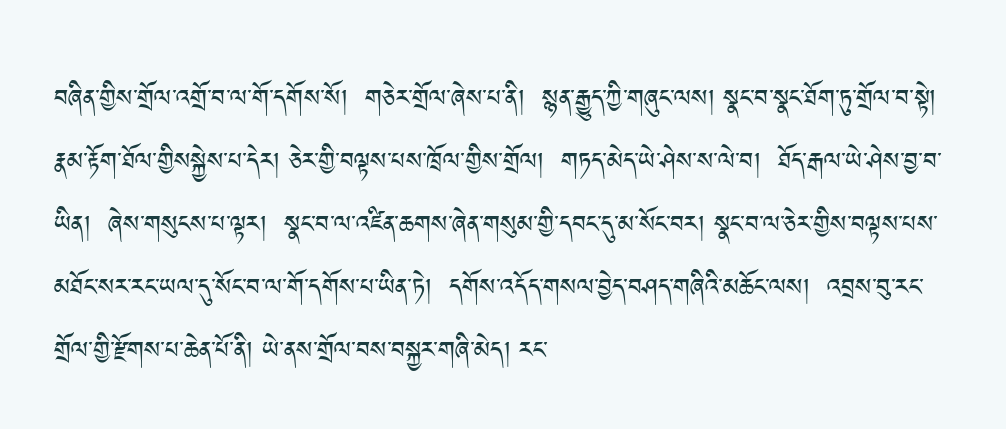བཞིན་གྱིས་གྲོལ་འགྲོ་བ་ལ་གོ་དགོས་སོ།  གཅེར་གྲོལ་ཞེས་པ་ནི།  སྙན་རྒྱུད་ཀྱི་གཞུང་ལས། སྣང་བ་སྣང་ཐོག་ཏུ་གྲོལ་བ་སྟེ།  རྣམ་རྟོག་ཐོལ་གྱིསསྐྱེས་པ་དེར། ཅེར་གྱི་བལྟས་པས་ཁྲོལ་གྱིས་གྲོལ།  གཏད་མེད་ཡེ་ཤེས་ས་ལེ་བ།  ཐོད་རྒལ་ཡེ་ཤེས་བྱ་བ་ཡིན།  ཞེས་གསུངས་པ་ལྟར།  སྣང་བ་ལ་འཛིན་ཆགས་ཞེན་གསུམ་གྱི་དབང་དུ་མ་སོང་བར། སྣང་བ་ལ་ཅེར་གྱིས་བལྟས་པས་མཐོང་སར་རང་ཡལ་དུ་སོང་བ་ལ་གོ་དགོས་པ་ཡིན་ཏེ།  དགོས་འདོད་གསལ་བྱེད་བཤད་གཞིའི་མཆོང་ལས།  འབྲས་བུ་རང་གྲོལ་གྱི་རྫོགས་པ་ཆེན་པོ་ནི། ཡེ་ནས་གྲོལ་བས་བསྐྱར་གཞི་མེད། རང་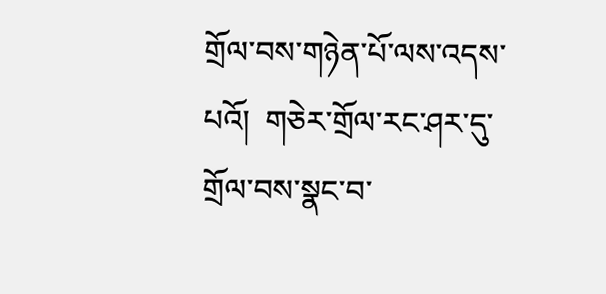གྲོལ་བས་གཉེན་པོ་ལས་འདས་པའོ།  གཅེར་གྲོལ་རང་ཤར་དུ་གྲོལ་བས་སྣང་བ་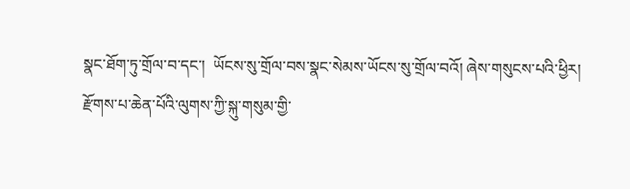སྣང་ཐོག་ཏུ་གྲོལ་བ་དང་།  ཡོངས་སུ་གྲོལ་བས་སྣང་སེམས་ཡོངས་སུ་གྲོལ་བའོ། ཞེས་གསུངས་པའི་ཕྱིར།
རྫོགས་པ་ཆེན་པོའི་ལུགས་ཀྱི་སྐུ་གསུམ་གྱི་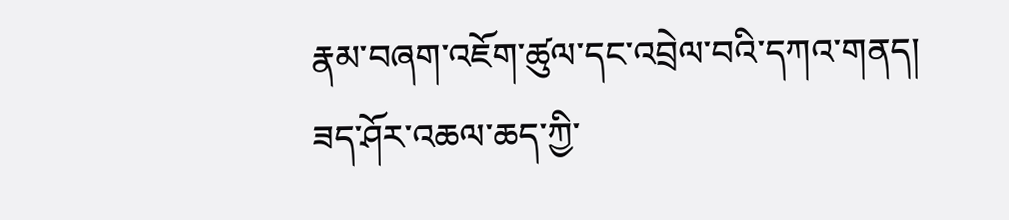རྣམ་བཞག་འཇོག་ཚུལ་དང་འབྲེལ་བའི་དཀའ་གནད།
ཟད་ཤོར་འཆལ་ཆད་ཀྱི་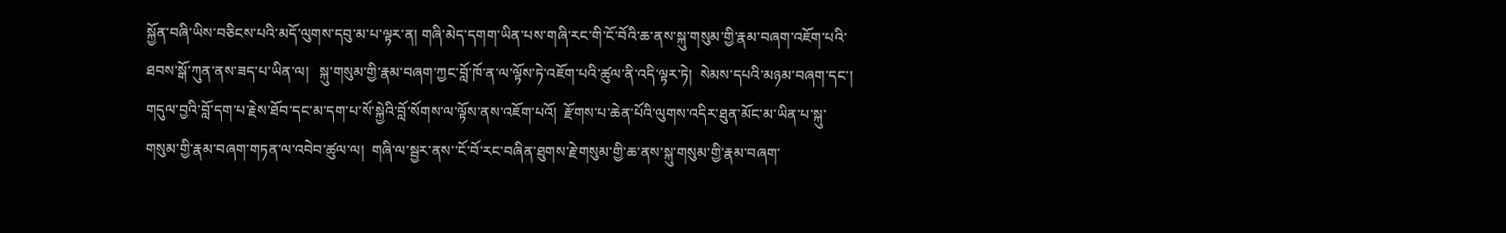སྐྱོན་བཞི་ཡིས་བཅིངས་པའི་མདོ་ལུགས་དབུ་མ་པ་ལྟར་ན། གཞི་མེད་དགག་ཡིན་པས་གཞི་རང་གི་ངོ་བོའི་ཆ་ནས་སྐུ་གསུམ་གྱི་རྣམ་བཞག་འཇོག་པའི་ཐབས་སྒོ་ཀུན་ནས་ཟད་པ་ཡིན་ལ།   སྐུ་གསུམ་གྱི་རྣམ་བཞག་ཀྱང་བློ་ཁོ་ན་ལ་ལྟོས་ཏེ་འཇོག་པའི་ཚུལ་ནི་འདི་ལྟར་ཏེ།  སེམས་དཔའི་མཉམ་བཞག་དང་། གདུལ་བྱའི་བློ་དག་པ་རྗེས་ཐོབ་དང་མ་དག་པ་སོ་སྐྱེའི་བློ་སོགས་ལ་ལྟོས་ནས་འཇོག་པའོ།  རྫོགས་པ་ཆེན་པོའི་ལུགས་འདིར་ཐུན་མོང་མ་ཡིན་པ་སྐུ་གསུམ་གྱི་རྣམ་བཞག་གཏན་ལ་འབེབ་ཚུལ་ལ།  གཞི་ལ་སྦྱར་ནས་་ངོ་བོ་རང་བཞིན་ཐུགས་རྗེ་གསུམ་གྱི་ཆ་ནས་སྐུ་གསུམ་གྱི་རྣམ་བཞག་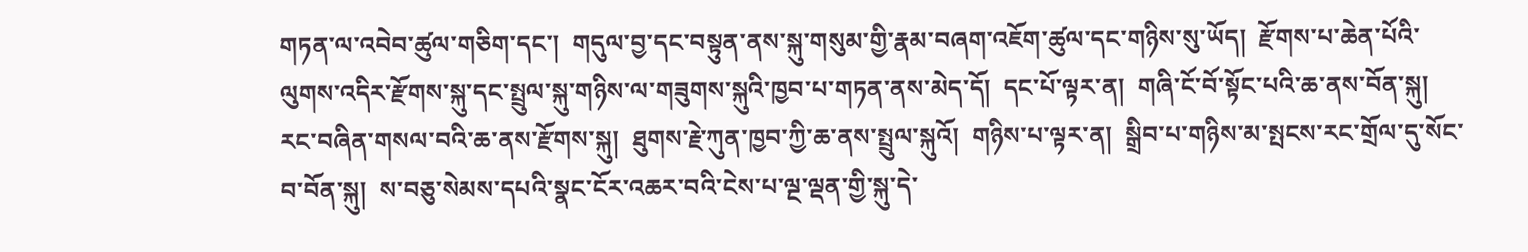གཏན་ལ་འབེབ་ཚུལ་གཅིག་དང་།  གདུལ་བྱ་དང་བསྟུན་ནས་སྐུ་གསུམ་གྱི་རྣམ་བཞག་འཇོག་ཚུལ་དང་གཉིས་སུ་ཡོད།  རྫོགས་པ་ཆེན་པོའི་ལུགས་འདིར་རྫོགས་སྐུ་དང་སྤྲུལ་སྐུ་གཉིས་ལ་གཟུགས་སྐུའི་ཁྱབ་པ་གཏན་ནས་མེད་དོ།  དང་པོ་ལྟར་ན།  གཞི་ངོ་བོ་སྟོང་པའི་ཆ་ནས་བོན་སྐུ།  རང་བཞིན་གསལ་བའི་ཆ་ནས་རྫོགས་སྐུ།  ཐུགས་རྗེ་ཀུན་ཁྱབ་ཀྱི་ཆ་ནས་སྤྲུལ་སྐུའོ།  གཉིས་པ་ལྟར་ན།  སྒྲིབ་པ་གཉིས་མ་སྤངས་རང་གྲོལ་དུ་སོང་བ་བོན་སྐུ།  ས་བཅུ་སེམས་དཔའི་སྣང་ངོར་འཆར་བའི་ངེས་པ་ལྔ་ལྡན་གྱི་སྐུ་དེ་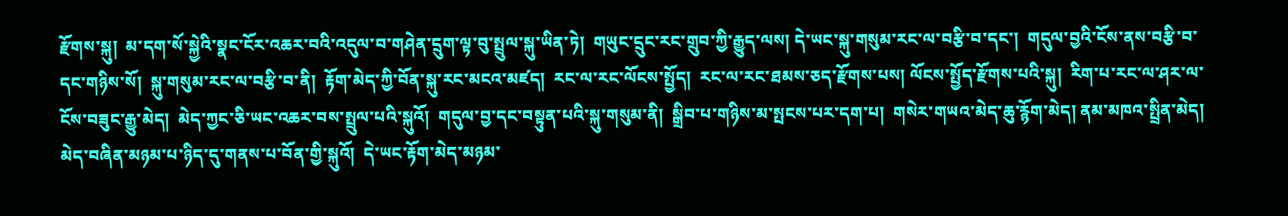རྫོགས་སྐུ།  མ་དག་སོ་སྐྱེའི་སྣང་ངོར་འཆར་བའི་འདུལ་བ་གཤེན་དྲུག་ལྟ་བུ་སྤྲུལ་སྐུ་ཡིན་ཏེ།  གཡུང་དྲུང་རང་གྲུབ་ཀྱི་རྒྱུད་ལས། དེ་ཡང་སྐུ་གསུམ་རང་ལ་བརྩི་བ་དང་།  གདུལ་བྱའི་ངོས་ནས་བརྩི་བ་དང་གཉིས་སོ།  སྐུ་གསུམ་རང་ལ་བརྩི་བ་ནི།  རྟོག་མེད་ཀྱི་བོན་སྐུ་རང་མངའ་མཛད།  རང་ལ་རང་ལོངས་སྤྱོད།  རང་ལ་རང་ཐམས་ཅད་རྫོགས་པས། ལོངས་སྤྱོད་རྫོགས་པའི་སྐུ།  རིག་པ་རང་ལ་ཤར་ལ་ངོས་བཟུང་རྒྱུ་མེད།  མེད་ཀྱང་ཅི་ཡང་འཆར་བས་སྤྲུལ་པའི་སྐུའོ།  གདུལ་བྱ་དང་བསྟུན་པའི་སྐུ་གསུམ་ནི།  སྒྲིབ་པ་གཉིས་མ་སྤངས་པར་དག་པ།  གསེར་གཡའ་མེད་ཆུ་རྙོག་མེད། ནམ་མཁའ་སྤྲིན་མེད།  མེད་བཞིན་མཉམ་པ་ཉིད་དུ་གནས་པ་བོན་གྱི་སྐུའོ།  དེ་ཡང་རྟོག་མེད་མཉམ་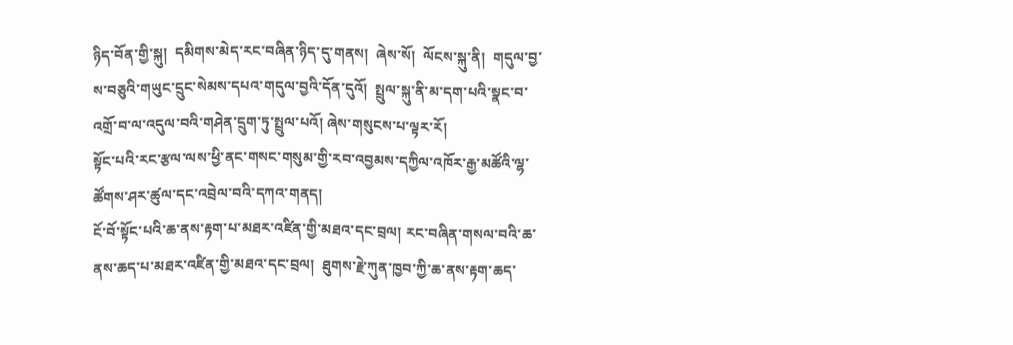ཉིད་བོན་གྱི་སྐུ།  དམིགས་མེད་རང་བཞིན་ཉིད་དུ་གནས།  ཞེས་སོ།  ལོངས་སྐུ་ནི།  གདུལ་བྱ་ས་བཅུའི་གཡུང་དྲུང་སེམས་དཔའ་གདུལ་བྱའི་དོན་དུའོ།  སྤྲུལ་སྐུ་ནི་མ་དག་པའི་སྣང་བ་འགྲོ་བ་ལ་འདུལ་བའི་གཤེན་དྲུག་ཏུ་སྤྲུལ་པའོ། ཞེས་གསུངས་པ་ལྟར་རོ།
སྟོང་པའི་རང་རྩལ་ལས་ཕྱི་ནང་གསང་གསུམ་གྱི་རབ་འབྱམས་དཀྱིལ་འཁོར་རྒྱ་མཚོའི་ལྷ་ཚོགས་ཤར་ཚུལ་དང་འབྲེལ་བའི་དཀའ་གནད།
ངོ་བོ་སྟོང་པའི་ཆ་ནས་རྟག་པ་མཐར་འཛིན་གྱི་མཐའ་དང་བྲལ། རང་བཞིན་གསལ་བའི་ཆ་ནས་ཆད་པ་མཐར་འཛིན་གྱི་མཐའ་དང་བྲལ།  ཐུགས་རྗེ་ཀུན་ཁྱབ་ཀྱི་ཆ་ནས་རྟག་ཆད་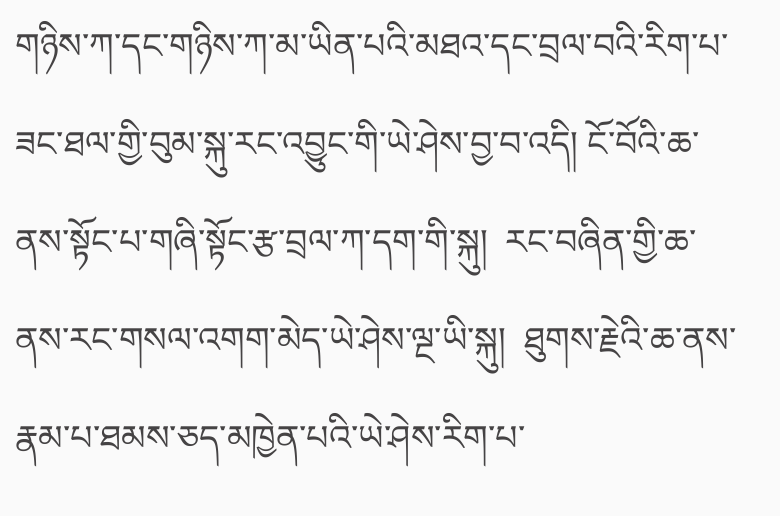གཉིས་ཀ་དང་གཉིས་ཀ་མ་ཡིན་པའི་མཐའ་དང་བྲལ་བའི་རིག་པ་ཟང་ཐལ་གྱི་བུམ་སྐུ་རང་འབྱུང་གི་ཡེ་ཤེས་བྱ་བ་འདི། ངོ་བོའི་ཆ་ནས་སྟོང་པ་གཞི་སྟོང་རྩ་བྲལ་ཀ་དག་གི་སྐུ།  རང་བཞིན་གྱི་ཆ་ནས་རང་གསལ་འགག་མེད་ཡེ་ཤེས་ལྔ་ཡི་སྐུ།  ཐུགས་རྗེའི་ཆ་ནས་རྣམ་པ་ཐམས་ཅད་མཁྱེན་པའི་ཡེ་ཤེས་རིག་པ་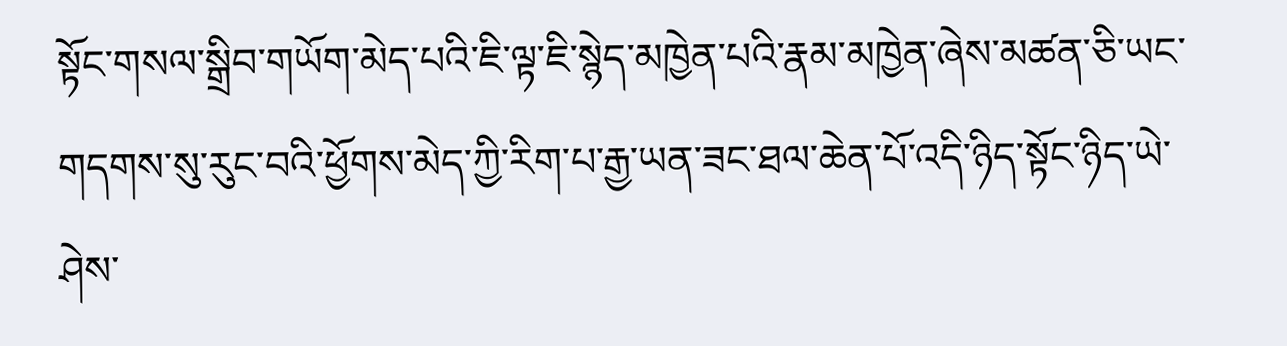སྟོང་གསལ་སྒྲིབ་གཡོག་མེད་པའི་ཇི་ལྟ་ཇི་སྙེད་མཁྱེན་པའི་རྣམ་མཁྱེན་ཞེས་མཚན་ཅི་ཡང་གདགས་སུ་རུང་བའི་ཕྱོགས་མེད་ཀྱི་རིག་པ་རྒྱ་ཡན་ཟང་ཐལ་ཆེན་པོ་འདི་ཉིད་སྟོང་ཉིད་ཡེ་ཤེས་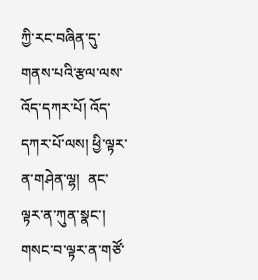ཀྱི་རང་བཞིན་དུ་གནས་པའི་རྩལ་ལས་འོད་དཀར་པོ། འོད་དཀར་པོ་ལས། ཕྱི་ལྟར་ན་གཤེན་ལྷ།  ནང་ལྟར་ན་ཀུན་སྣང་།  གསང་བ་ལྟར་ན་གཙོ་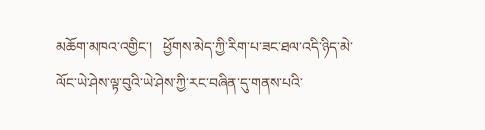མཆོག་མཁའ་འགྱིང་།   ཕྱོགས་མེད་ཀྱི་རིག་པ་ཟང་ཐལ་འདི་ཉིད་མེ་ལོང་ཡེ་ཤེས་ལྟ་བུའི་ཡེ་ཤེས་ཀྱི་རང་བཞིན་དུ་གནས་པའི་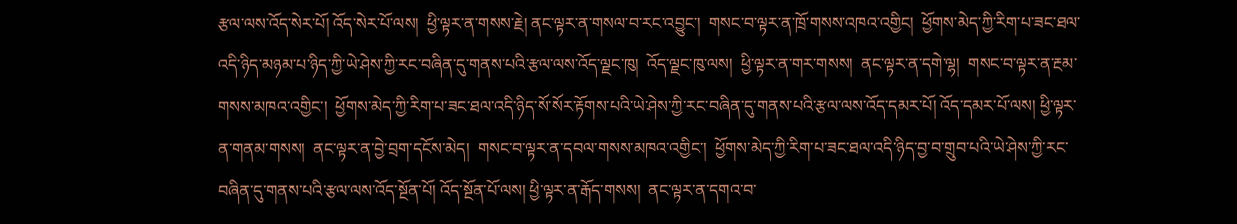རྩལ་ལས་འོད་སེར་པོ། འོད་སེར་པོ་ལས།  ཕྱི་ལྟར་ན་གསས་རྗེ། ནང་ལྟར་ན་གསལ་བ་རང་འབྱུང་།  གསང་བ་ལྟར་ན་ཁྲོ་གསས་འཁའ་འགྱིང།  ཕྱོགས་མེད་ཀྱི་རིག་པ་ཟང་ཐལ་འདི་ཉིད་མཉམ་པ་ཉིད་ཀྱི་ཡེ་ཤེས་ཀྱི་རང་བཞིན་དུ་གནས་པའི་རྩལ་ལས་འོད་ལྗང་ཁུ།  འོད་ལྗང་ཁུ་ལས།  ཕྱི་ལྟར་ན་གར་གསས།  ནང་ལྟར་ན་དགེ་ལྷ།  གསང་བ་ལྟར་ན་རྔམ་གསས་མཁའ་འགྱིང་།  ཕྱོགས་མེད་ཀྱི་རིག་པ་ཟང་ཐལ་འདི་ཉིད་སོ་སོར་རྟོགས་པའི་ཡེ་ཤེས་ཀྱི་རང་བཞིན་དུ་གནས་པའི་རྩལ་ལས་འོད་དམར་པོ། འོད་དམར་པོ་ལས། ཕྱི་ལྟར་ན་གནམ་གསས།  ནང་ལྟར་ན་བྱེ་བྲག་དངོས་མེད།  གསང་བ་ལྟར་ན་དབལ་གསས་མཁའ་འགྱིང་།  ཕྱོགས་མེད་ཀྱི་རིག་པ་ཟང་ཐལ་འདི་ཉིད་བྱ་བ་གྲུབ་པའི་ཡེ་ཤེས་ཀྱི་རང་བཞིན་དུ་གནས་པའི་རྩལ་ལས་འོད་སྔོན་པོ། འོད་སྔོན་པོ་ལས། ཕྱི་ལྟར་ན་རྒོད་གསས།  ནང་ལྟར་ན་དགའ་བ་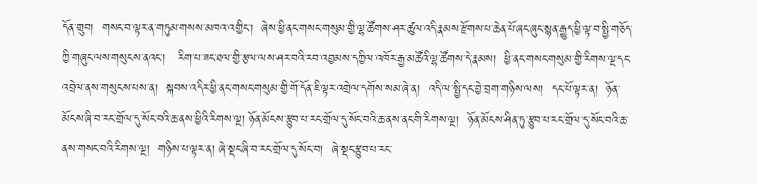དོན་གྲུབ།  གསང་བ་ལྟར་ན་གཏུམ་གསས་མཁའ་འགྱིང་།  ཞེས་ཕྱི་ནང་གསང་གསུམ་གྱི་ལྷ་ཚོགས་ཤར་ཚུལ་འདི་རྣམས་རྫོགས་པ་ཆེན་པོ་ཞང་ཞུང་སྙན་རྒྱུད་ཕྱི་ལྟ་བ་སྤྱི་གཅོད་ཀྱི་གཞུང་ལས་གསུངས་ནའང་།   རིག་པ་ཟང་ཐལ་གྱི་རྩལ་ལས་ཤར་བའི་རབ་འབྱམས་དཀྱིལ་འཁོར་རྒྱ་མཚོའི་ལྷ་ཚོགས་དེ་རྣམས།  ཕྱི་ནང་གསང་གསུམ་གྱི་རིགས་ལྔ་དང་འབྲེལ་ནས་གསུངས་པས་ན།  སྐབས་འདིར་ཕྱི་ནང་གསང་གསུམ་གྱི་གོ་དོན་ཇི་ལྟར་འགྲེལ་དགོས་སམ་ཞེ་ན།  འདི་ལ་སྤྱི་དང་བྱེ་བྲག་གཉིས་ལས།  དང་པོ་ལྟར་ན།  ཉོན་མོངས་ཞི་བ་རང་གྲོལ་དུ་སོང་བའི་ཆ་ནས་ཕྱིའི་རིགས་ལྔ། ཉོན་མོངས་རྩུབ་པ་རང་གྲོལ་དུ་སོང་བའི་ཆ་ནས་ནང་གི་རིགས་ལྔ།  ཉོན་མོངས་ཤིན་ཏུ་རྩུབ་པ་རང་གྲོལ་དུ་སོང་བའི་ཆ་ནས་གསང་བའི་རིགས་ལྔ།  གཉིས་པ་ལྟར་ན། ཞེ་སྡང་ཞི་བ་རང་གྲོལ་དུ་སོང་བ།  ཞེ་སྡང་རྩུབ་པ་རང་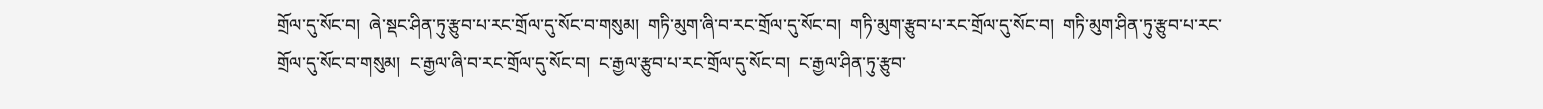གྲོལ་དུ་སོང་བ།  ཞེ་སྡང་ཤིན་ཏུ་རྩུབ་པ་རང་གྲོལ་དུ་སོང་བ་གསུམ།  གཏི་མུག་ཞི་བ་རང་གྲོལ་དུ་སོང་བ།  གཏི་མུག་རྩུབ་པ་རང་གྲོལ་དུ་སོང་བ།  གཏི་མུག་ཤིན་ཏུ་རྩུབ་པ་རང་གྲོལ་དུ་སོང་བ་གསུམ།  ང་རྒྱལ་ཞི་བ་རང་གྲོལ་དུ་སོང་བ།  ང་རྒྱལ་རྩུབ་པ་རང་གྲོལ་དུ་སོང་བ།  ང་རྒྱལ་ཤིན་ཏུ་རྩུབ་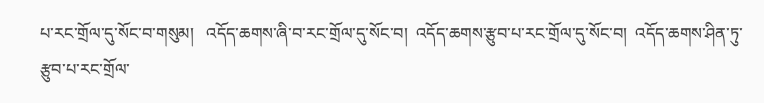པ་རང་གྲོལ་དུ་སོང་བ་གསུམ།   འདོད་ཆགས་ཞི་བ་རང་གྲོལ་དུ་སོང་བ།  འདོད་ཆགས་རྩུབ་པ་རང་གྲོལ་དུ་སོང་བ།  འདོད་ཆགས་ཤིན་ཏུ་རྩུབ་པ་རང་གྲོལ་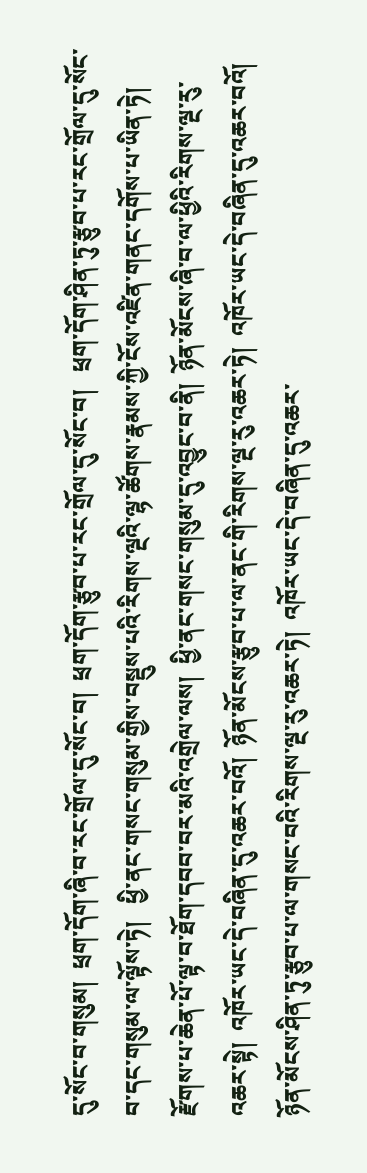དུ་སོང་བ་གསུམ།  ཕྲག་དོག་ཞི་བ་རང་གྲོལ་དུ་སོང་བ།  ཕྲག་དོག་རྩུབ་པ་རང་གྲོལ་དུ་སོང་བ།   ཕྲག་དོག་ཤིན་ཏུ་རྩུབ་པ་རང་གྲོལ་དུ་སོང་བ་དང་གསུམ་ལ་ལྟོས་ཏེ།   ཕྱི་ནང་གསང་གསུམ་གྱིས་བསྡུས་པའི་རིགས་ལྔའི་ལྷ་ཚོགས་རྣམས་ཀྱི་ངོས་འཛིན་གནང་དགོས་པ་ཡིན་ཏེ།    རྫོགས་པ་ཆེན་པོ་ལྟ་བ་ཐོག་དབབ་བར་མའི་འགྲེལ་ལས།  ཕྱི་ནང་གསང་གསུམ་དུ་འབྱུང་བ་ནི།  ཉོན་མོངས་ཞི་བ་ལ་ཕྱིའི་རིགས་ལྔ་རུ་འཆར་སྟེ།  འཁོར་ཡང་དེ་བཞིན་དུ་འཆར་བའོ།  ཉོན་མོངས་རྩུབ་པ་ལ་ནང་གི་རིགས་ལྔ་རུ་འཆར་ཏེ།  འཁོར་ཡང་དེ་བཞིན་དུ་འཆར་བའོ།  ཉོན་མོངས་ཤིན་ཏུ་རྩུབ་པ་ལ་གསང་བའི་རིགས་ལྔ་རུ་འཆར་ཏེ།  འཁོར་ཡང་དེ་བཞིན་དུ་འཆར་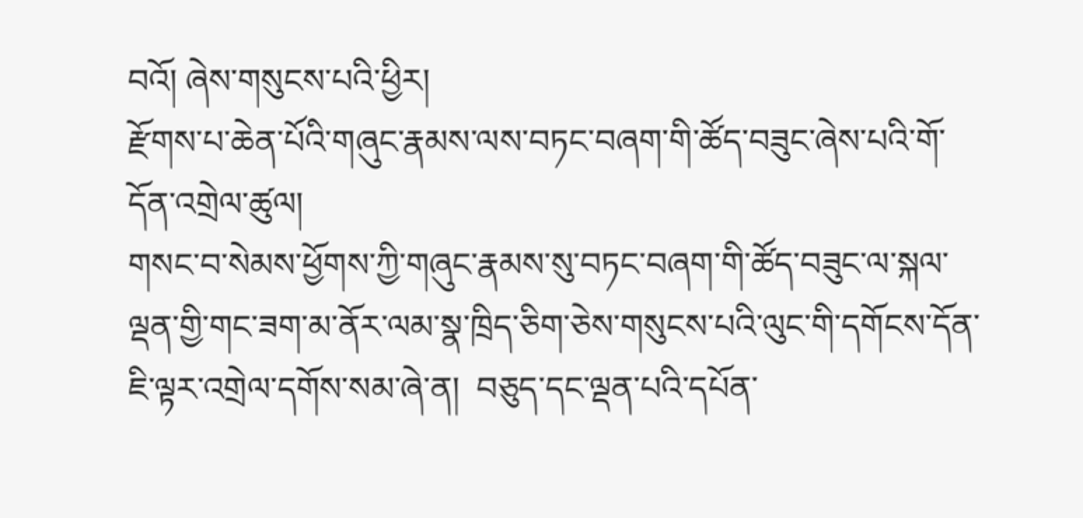བའོ། ཞེས་གསུངས་པའི་ཕྱིར།
རྫོགས་པ་ཆེན་པོའི་གཞུང་རྣམས་ལས་བཏང་བཞག་གི་ཚོད་བཟུང་ཞེས་པའི་གོ་དོན་འགྲེལ་ཚུལ།
གསང་བ་སེམས་ཕྱོགས་ཀྱི་གཞུང་རྣམས་སུ་བཏང་བཞག་གི་ཚོད་བཟུང་ལ་སྐལ་ལྡན་གྱི་གང་ཟག་མ་ནོར་ལམ་སྣ་ཁྲིད་ཅིག་ཅེས་གསུངས་པའི་ལུང་གི་དགོངས་དོན་ཇི་ལྟར་འགྲེལ་དགོས་སམ་ཞེ་ན།  བཅུད་དང་ལྡན་པའི་དཔོན་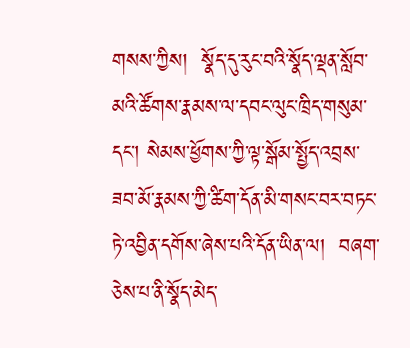གསས་ཀྱིས།  སྣོད་དུ་རུང་བའི་སྣོད་ལྡན་སློབ་མའི་ཚོགས་རྣམས་ལ་དབང་ལུང་ཁྲིད་གསུམ་དང་། སེམས་ཕྱོགས་ཀྱི་ལྟ་སྒོམ་སྤྱོད་འབྲས་ཟབ་མོ་རྣམས་ཀྱི་ཚིག་དོན་མི་གསང་བར་བཏང་ཏེ་འབྱིན་དགོས་ཞེས་པའི་དོན་ཡིན་ལ།  བཞག་ཅེས་པ་ནི་སྣོད་མེད་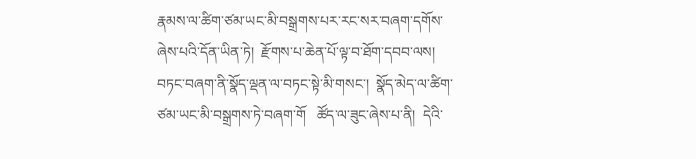རྣམས་ལ་ཚིག་ཙམ་ཡང་མི་བསྒྲགས་པར་རང་སར་བཞག་དགོས་ཞེས་པའི་དོན་ཡིན་ཏེ།  རྫོགས་པ་ཆེན་པོ་ལྟ་བ་ཐོག་དབབ་ལས།   བཏང་བཞག་ནི་སྣོད་ལྡན་ལ་བཏང་སྟེ་མི་གསང་།  སྣོད་མེད་ལ་ཚིག་ཙམ་ཡང་མི་བསྒྲགས་ཏེ་བཞག་གོ   ཚོད་ལ་ཟུང་ཞེས་པ་ནི།  དེའི་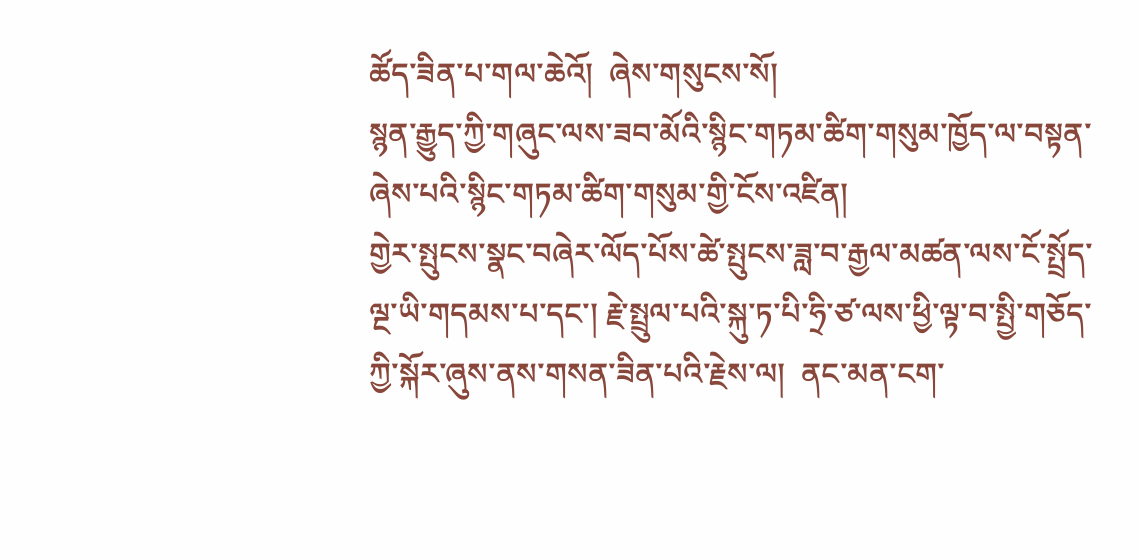ཚོད་ཟིན་པ་གལ་ཆེའོ།  ཞེས་གསུངས་སོ།
སྙན་རྒྱུད་ཀྱི་གཞུང་ལས་ཟབ་མོའི་སྙིང་གཏམ་ཚིག་གསུམ་ཁྱོད་ལ་བསྟན་ཞེས་པའི་སྙིང་གཏམ་ཚིག་གསུམ་གྱི་ངོས་འཛིན།
གྱེར་སྤུངས་སྣང་བཞེར་ལོད་པོས་ཚེ་སྤུངས་ཟླ་བ་རྒྱལ་མཚན་ལས་ངོ་སྤྲོད་ལྔ་ཡི་གདམས་པ་དང་། རྗེ་སྤྲུལ་པའི་སྐུ་ཏ་པི་ཧྲི་ཙ་ལས་ཕྱི་ལྟ་བ་སྤྱི་གཅོད་ཀྱི་སྐོར་ཞུས་ནས་གསན་ཟིན་པའི་རྗེས་ལ།  ནང་མན་ངག་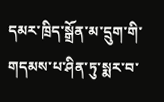དམར་ཁྲིད་སྒྲོན་མ་དྲུག་གི་གདམས་པ་ཤིན་ཏུ་སྨར་བ་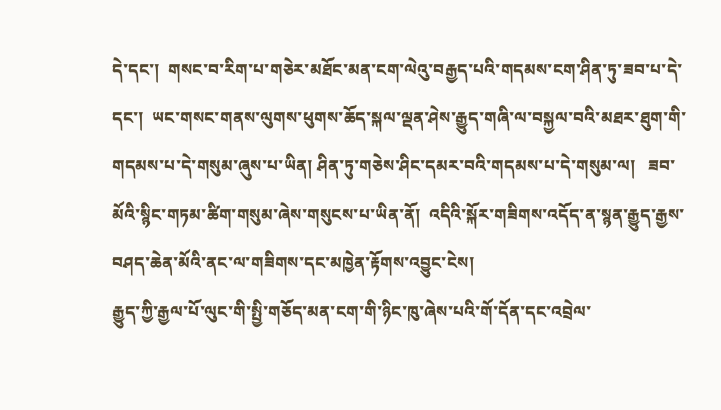དེ་དང་།  གསང་བ་རིག་པ་གཅེར་མཐོང་མན་ངག་ལེའུ་བརྒྱད་པའི་གདམས་ངག་ཤིན་ཏུ་ཟབ་པ་དེ་དང་།  ཡང་གསང་གནས་ལུགས་ཕུགས་ཆོད་སྐལ་ལྡན་ཤེས་རྒྱུད་གཞི་ལ་བསྐྱལ་བའི་མཐར་ཐུག་གི་གདམས་པ་དེ་གསུམ་ཞུས་པ་ཡིན། ཤིན་ཏུ་གཅེས་ཤིང་དམར་བའི་གདམས་པ་དེ་གསུམ་ལ།   ཟབ་མོའི་སྙིང་གཏམ་ཚིག་གསུམ་ཞེས་གསུངས་པ་ཡིན་ནོ།  འདིའི་སྐོར་གཟིགས་འདོད་ན་སྙན་རྒྱུད་རྒྱས་བཤད་ཆེན་མོའི་ནང་ལ་གཟིགས་དང་མཁྱེན་རྟོགས་འབྱུང་ངེས།
རྒྱུད་ཀྱི་རྒྱལ་པོ་ལུང་གི་སྤྱི་གཅོད་མན་ངག་གི་ཉིང་ཁུ་ཞེས་པའི་གོ་དོན་དང་འབྲེལ་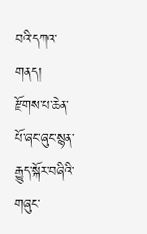བའི་དཀའ་གནད།
རྫོགས་པ་ཆེན་པོ་ཞང་ཞུང་སྙན་རྒྱུད་སྐོར་བཞིའི་གཞུང་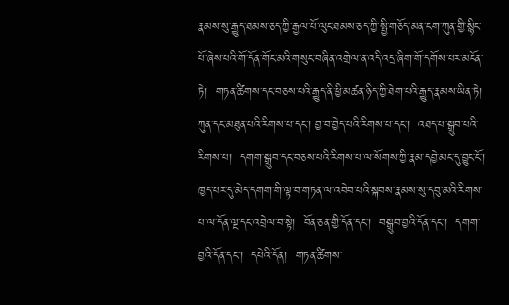རྣམས་སུ་རྒྱུད་ཐམས་ཅད་ཀྱི་རྒྱལ་པོ་ལུང་ཐམས་ཅད་ཀྱི་སྤྱི་གཅོད་མན་ངག་ཀུན་གྱི་སྙིང་པོ་ཞེས་པའི་གོ་དོན་གོང་མའི་གསུང་བཞིན་འགྲེལ་ན་འདི་འདྲ་ཞིག་གོ་དགོས་པར་མངོན་ཏེ།  གཏན་ཚིགས་དང་བཅས་པའི་རྒྱུད་ནི་ཕྱི་མཚན་ཉིད་ཀྱི་ཐེག་པའི་རྒྱུད་རྣམས་ཡིན་ཏེ།  ཀུན་དང་མཐུན་པའི་རིགས་པ་དང་། བྱ་བ་བྱེད་པའི་རིགས་པ་དང་།  འཐད་པ་སྒྲུབ་པའི་རིགས་པ།  དགག་སྒྲུབ་དང་བཅས་པའི་རིགས་པ་ལ་སོགས་ཀྱི་རྣམ་དབྱེ་མང་དུ་བྱུང་ངོ་། ཁྱད་པར་དུ་མེད་དགག་གི་ལྟ་བ་གཏན་ལ་འབེབ་པའི་སྐབས་རྣམས་སུ་དབུ་མའི་རིགས་པ་ལ་དོན་ལྔ་དང་འབྲེལ་བ་སྟེ།  བོན་ཅན་གྱི་དོན་དང་།  བསྒྲུབ་བྱའི་དོན་དང་།  དགག་བྱའི་དོན་དང་།  དཔེའི་དོན།  གཏན་ཚིགས་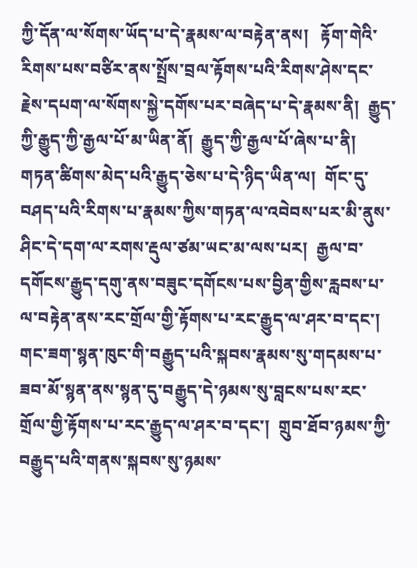ཀྱི་དོན་ལ་སོགས་ཡོད་པ་དེ་རྣམས་ལ་བརྟེན་ནས།   རྟོག་གེའི་རིགས་པས་བཙིར་ནས་སྤྲོས་བྲལ་རྟོགས་པའི་རིགས་ཤེས་དང་རྗེས་དཔག་ལ་སོགས་སྐྱེ་དགོས་པར་བཞེད་པ་དེ་རྣམས་ནི།  རྒྱུད་ཀྱི་རྒྱུད་ཀྱི་རྒྱལ་པོ་མ་ཡིན་ནོ།  རྒྱུད་ཀྱི་རྒྱལ་པོ་ཞེས་པ་ནི། གཏན་ཚིགས་མེད་པའི་རྒྱུད་ཅེས་པ་དེ་ཉིད་ཡིན་ལ།  གོང་དུ་བཤད་པའི་རིགས་པ་རྣམས་ཀྱིས་གཏན་ལ་འབེབས་པར་མི་ནུས་ཤིང་དེ་དག་ལ་རགས་རྡུལ་ཙམ་ཡང་མ་ལས་པར།  རྒྱལ་བ་དགོངས་རྒྱུད་དགུ་ནས་བཟུང་དགོངས་པས་བྱིན་གྱིས་རླབས་པ་ལ་བརྟེན་ནས་རང་གྲོལ་གྱི་རྟོགས་པ་རང་རྒྱུད་ལ་ཤར་བ་དང་།  གང་ཟག་སྙན་ཁུང་གི་བརྒྱུད་པའི་སྐབས་རྣམས་སུ་གདམས་པ་ཟབ་མོ་སྙན་ནས་སྙན་དུ་བརྒྱུད་དེ་ཉམས་སུ་བླངས་པས་རང་གྲོལ་གྱི་རྟོགས་པ་རང་རྒྱུད་ལ་ཤར་བ་དང་།  གྲུབ་ཐོབ་ཉམས་ཀྱི་བརྒྱུད་པའི་གནས་སྐབས་སུ་ཉམས་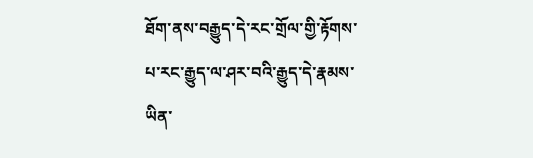ཐོག་ནས་བརྒྱུད་དེ་རང་གྲོལ་གྱི་རྟོགས་པ་རང་རྒྱུད་ལ་ཤར་བའི་རྒྱུད་དེ་རྣམས་ཡིན་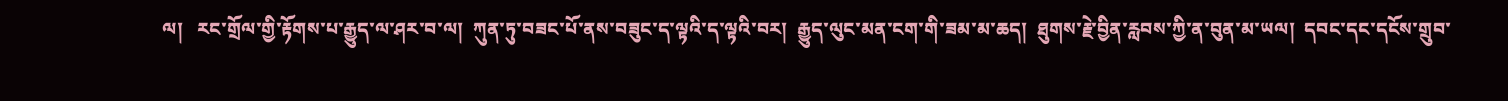ལ།   རང་གྲོལ་གྱི་རྟོགས་པ་རྒྱུད་ལ་ཤར་བ་ལ།  ཀུན་ཏུ་བཟང་པོ་ནས་བཟུང་ད་ལྟའི་ད་ལྟའི་བར།  རྒྱུད་ལུང་མན་ངག་གི་ཟམ་མ་ཆད།  ཐུགས་རྗེ་བྱིན་རླབས་ཀྱི་ན་བུན་མ་ཡལ།  དབང་དང་དངོས་གྲུབ་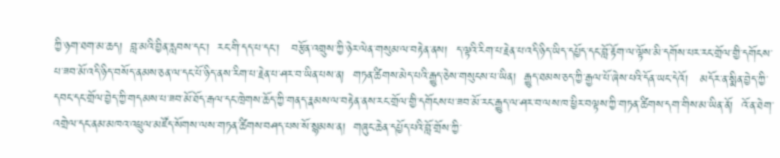ཀྱི་ཉག་ཐག་མ་ཆད།  བླ་མའི་བྱིན་རླབས་དང་།  རང་གི་དད་པ་དང་།   བརྩོན་འགྲུས་ཀྱི་ཉེར་ལེན་གསུམ་ལ་བརྟེན་ནས།  ད་ལྟའི་རིག་པ་རྗེན་པ་འདི་ཉིད་ཡིད་དཔྱོད་དང་བློ་རྟོག་ལ་ལྟོས་མི་དགོས་པར་རང་གྲོལ་གྱི་དགོངས་པ་ཟབ་མོ་འདི་ཉིད་བསོད་ནམས་ཅན་ལ་དང་པོ་ཉིད་ནས་རིག་པ་རྗེན་པ་ཤར་བ་ཡིན་པས་ན།  གཏན་ཚིགས་མེད་པའི་རྒྱུད་ཅེས་གསུངས་པ་ཡིན།  རྒྱུད་ཐམས་ཅད་ཀྱི་རྒྱལ་པོ་ཞེས་པའི་དོན་ཡང་དེའོ།   མདོར་ན་སྨིན་བྱེད་ཀྱི་དབང་དང་གྲོལ་བྱེད་ཀྱི་གདམས་པ་ཟབ་མོ་ཐོད་རྒལ་དང་ཁྲེགས་ཆོད་ཀྱི་གནད་རྣམས་ལ་བརྟེན་ནས་རང་གྲོལ་གྱི་དགོངས་པ་ཟབ་མོ་རང་རྒྱུད་ལ་ཤར་བ་ལས་ཁ་ཕྱིར་བལྟས་ཀྱི་གཏན་ཚིགས་དག་གིས་མ་ཡིན་ནོ།  འོ་ན་ཐེག་འགྲེལ་དང་ནམ་མཁའ་འཕྲུལ་མཛོད་སོགས་ལས་གཏན་ཚིགས་བཤད་པས་སོ་སྙམས་ན།  གཞུང་ཆེན་དཔྱོད་པའི་བློ་གྲོས་ཀྱི་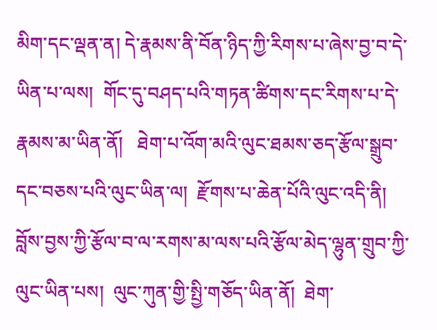མིག་དང་ལྡན་ན། དེ་རྣམས་ནི་བོན་ཉིད་ཀྱི་རིགས་པ་ཞེས་བྱ་བ་དེ་ཡིན་པ་ལས།  གོང་དུ་བཤད་པའི་གཏན་ཚིགས་དང་རིགས་པ་དེ་རྣམས་མ་ཡིན་ནོ།   ཐེག་པ་འོག་མའི་ལུང་ཐམས་ཅད་རྩོལ་སྒྲུབ་དང་བཅས་པའི་ལུང་ཡིན་ལ།  རྫོགས་པ་ཆེན་པོའི་ལུང་འདི་ནི།  བློས་བྱས་ཀྱི་རྩོལ་བ་ལ་རགས་མ་ལས་པའི་རྩོལ་མེད་ལྷུན་གྲུབ་ཀྱི་ལུང་ཡིན་པས།  ལུང་ཀུན་གྱི་སྤྱི་གཅོད་ཡིན་ནོ།  ཐེག་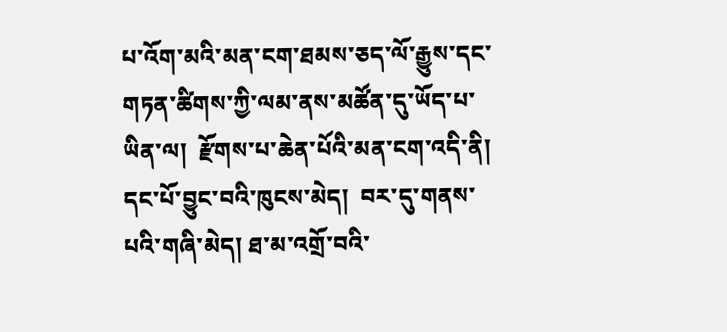པ་འོག་མའི་མན་ངག་ཐམས་ཅད་ལོ་རྒྱུས་དང་གཏན་ཚིགས་ཀྱི་ལམ་ནས་མཚོན་དུ་ཡོད་པ་ཡིན་ལ།  རྫོགས་པ་ཆེན་པོའི་མན་ངག་འདི་ནི།  དང་པོ་བྱུང་བའི་ཁུངས་མེད།  བར་དུ་གནས་པའི་གཞི་མེད། ཐ་མ་འགྲོ་བའི་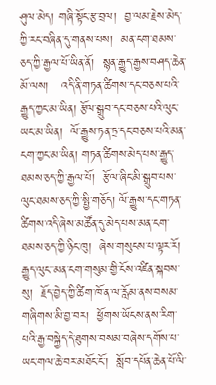ཤུལ་མེད། གཞི་སྟོང་རྩ་བྲལ།  བྱ་ལམ་རྗེས་མེད་ཀྱི་རང་བཞིན་དུ་གནས་པས།  མན་ངག་ཐམས་ཅད་ཀྱི་རྒྱལ་པོ་ཡིན་ནོ།  སྙན་རྒྱུད་རྒྱས་བཤད་ཆེན་མོ་ལས།   འདི་ནི་གཏན་ཚིགས་དང་བཅས་པའི་རྒྱུད་ཀྱང་མ་ཡིན། རྩོལ་སྒྲུབ་དང་བཅས་པའི་ལུང་ཡང་མ་ཡིན།  ལོ་རྒྱུས་ཏན་ཏྲ་དང་བཅས་པའི་མན་ངག་ཀྱང་མ་ཡིན། གཏན་ཚིགས་མེད་པས་རྒྱུད་ཐམས་ཅད་ཀྱི་རྒྱལ་པོ།  རྩོལ་ཞིང་མི་སྒྲུབ་པས་ལུང་ཐམས་ཅད་ཀྱི་སྤྱི་གཅོད། ལོ་རྒྱུས་དང་གཏན་ཚིགས་འདི་ཞེས་མཚོན་དུ་མེད་པས་མན་ངག་ཐམས་ཅད་ཀྱི་ཉིང་ཁུ།  ཞེས་གསུངས་པ་ལྟར་རོ།   རྒྱུད་ལུང་་མན་ངག་གསུམ་གྱི་ངོས་འཛིན་སྐབས་སུ།  རྗོད་བྱེད་ཀྱི་ཚིག་ཁོ་ན་ལ་རློམ་ནས་བསམ་གཞིགས་མི་བྱ་བར།  ཕྱོགས་ཡོངས་ནས་རིག་པའི་རྒྱ་བསྐྱེད་དེ་ཐུགས་བསམ་བཞེས་དགོས་པ་ཡང་གལ་ཆེ་བར་མཐོང་ངོ་།  སློབ་དཔོན་ཆེན་པོ་ལི་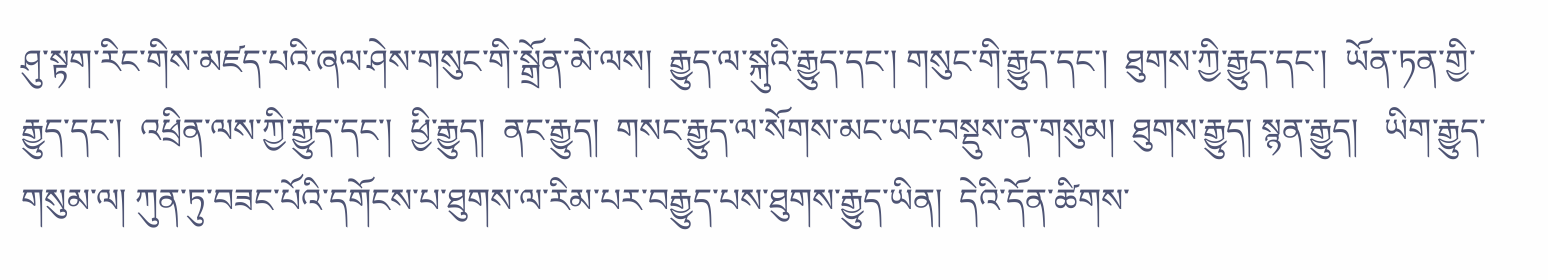ཤུ་སྟག་རིང་གིས་མཛད་པའི་ཞལ་ཤེས་གསུང་གི་སྒྲོན་མེ་ལས།  རྒྱུད་ལ་སྐུའི་རྒྱུད་དང་། གསུང་གི་རྒྱུད་དང་།  ཐུགས་ཀྱི་རྒྱུད་དང་།  ཡོན་ཏན་གྱི་རྒྱུད་དང་།  འཕྲིན་ལས་ཀྱི་རྒྱུད་དང་།  ཕྱི་རྒྱུད།  ནང་རྒྱུད།  གསང་རྒྱུད་ལ་སོགས་མང་ཡང་བསྡུས་ན་གསུམ།  ཐུགས་རྒྱུད། སྙན་རྒྱུད།   ཡིག་རྒྱུད་གསུམ་ལ། ཀུན་ཏུ་བཟང་པོའི་དགོངས་པ་ཐུགས་ལ་རིམ་པར་བརྒྱུད་པས་ཐུགས་རྒྱུད་ཡིན།  དེའི་དོན་ཚིགས་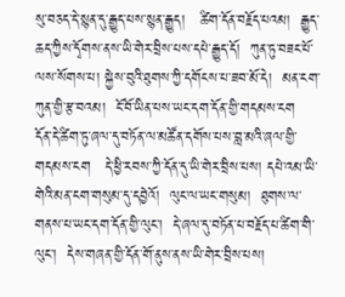སུ་བཅད་དེ་སྙན་དུ་རྒྱུད་པས་སྙན་རྒྱུད།   ཚིག་དོན་བརྗོད་པའམ།  རྒྱུད་ཆད་ཀྱིས་དྭོགས་ནས་ཡི་གེར་བྲིས་པས་དཔེ་རྒྱུད་དོ།  ཀུན་ཏུ་བཟང་པོ་ལས་སོགས་པ། སྐྱེས་བུའི་ཐུགས་ཀྱི་དགོངས་པ་ཟབ་མོ་དེ།  མན་ངག་ཀུན་གྱི་རྩ་བའམ།  ངོ་བོ་ཡིན་པས་ཡང་དག་དོན་གྱི་གདམས་ངག   དོན་དེ་ཚིག་ཏུ་ཞལ་དུ་བཏོན་ལ་མཚོན་དགོས་པས་བླ་མའི་ཞལ་གྱི་གདམས་ངག   དེ་ཕྱི་རབས་ཀྱི་དོན་དུ་ཡི་གེར་བྲིས་པས། དཔེ་འམ་ཡི་གེའི་མན་ངག་གསུམ་དུ་དབྱེའོ།  ལུང་ལ་ཡང་གསུམ།  ཐུགས་ལ་གནས་པ་ཡང་དག་དོན་གྱི་ལུང་།  དེ་ཞལ་དུ་བཏོན་པ་བརྗོད་པ་ཚིག་གི་ལུང་།  དེས་གཞན་གྱི་དོན་གོ་ནུས་ནས་ཡི་གེར་བྲིས་པས།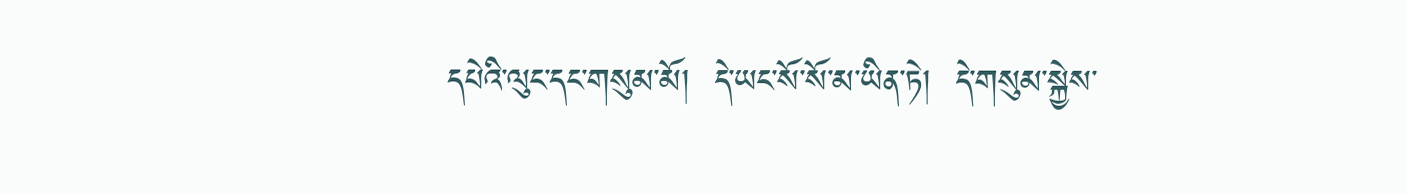དཔེའི་ལུང་དང་གསུམ་མོ།  དེ་ཡང་སོ་སོ་མ་ཡིན་ཏེ།  དེ་གསུམ་སྐྱེས་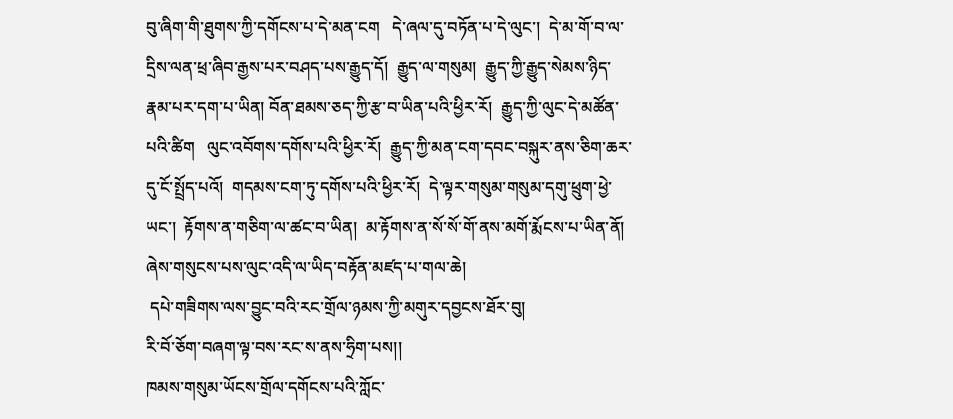བུ་ཞིག་གི་ཐུགས་ཀྱི་དགོངས་པ་དེ་མན་ངག   དེ་ཞལ་དུ་བཏོན་པ་དེ་ལུང་།  དེ་མ་གོ་བ་ལ་དྲིས་ལན་ཕྲ་ཞིབ་རྒྱས་པར་བཤད་པས་རྒྱུད་དོ།  རྒྱུད་ལ་གསུམ།  རྒྱུད་ཀྱི་རྒྱུད་སེམས་ཉིད་རྣམ་པར་དག་པ་ཡིན། བོན་ཐམས་ཅད་ཀྱི་རྩ་བ་ཡིན་པའི་ཕྱིར་རོ།  རྒྱུད་ཀྱི་ལུང་དེ་མཚོན་པའི་ཚིག   ལུང་འབོགས་དགོས་པའི་ཕྱིར་རོ།  རྒྱུད་ཀྱི་མན་ངག་དབང་བསྐུར་ནས་ཅིག་ཆར་དུ་ངོ་སྤྲོད་པའོ།  གདམས་ངག་ཏུ་དགོས་པའི་ཕྱིར་རོ།  དེ་ལྟར་གསུམ་གསུམ་དགུ་ཕྲུག་ཕྱེ་ཡང་།  རྟོགས་ན་གཅིག་ལ་ཚང་བ་ཡིན།  མ་རྟོགས་ན་སོ་སོ་གོ་ནས་མགོ་རྨོངས་པ་ཡིན་ནོ། ཞེས་གསུངས་པས་ལུང་འདི་ལ་ཡིད་བརྟོན་མཛད་པ་གལ་ཆེ།
 དཔེ་གཟིགས་ལས་བྱུང་བའི་རང་གྲོལ་ཉམས་ཀྱི་མགུར་དབྱངས་ཐོར་བུ།
རི་བོ་ཅོག་བཞག་ལྟ་བས་རང་ས་ནས་ཧྲིག་པས།།
ཁམས་གསུམ་ཡོངས་གྲོལ་དགོངས་པའི་ཀློང་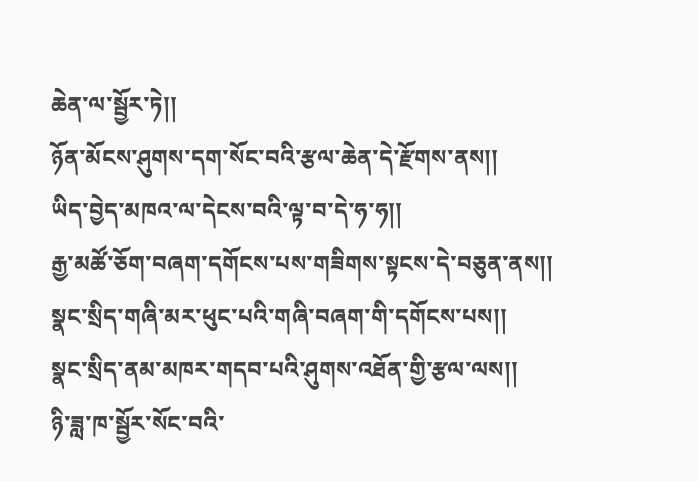ཆེན་ལ་སྦྱོར་ཏེ།།
ཉོན་མོངས་ཤུགས་དག་སོང་བའི་རྩལ་ཆེན་དེ་རྫོགས་ནས།།
ཡིད་བྱེད་མཁའ་ལ་དེངས་བའི་ལྟ་བ་དེ་ཧ་ཧ།།
རྒྱ་མཚོ་ཅོག་བཞག་དགོངས་པས་གཟིགས་སྟངས་དེ་བཅུན་ནས།།
སྣང་སྲིད་གཞི་མར་ཕུང་པའི་གཞི་བཞག་གི་དགོངས་པས།།
སྣང་སྲིད་ནམ་མཁར་གདབ་པའི་ཤུགས་འཐོན་གྱི་རྩལ་ལས།།
ཉི་ཟླ་ཁ་སྦྱོར་སོང་བའི་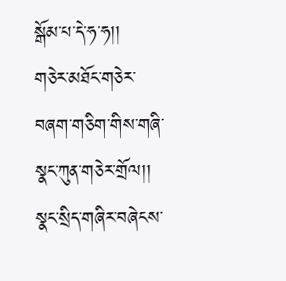སྒོམ་པ་དེ་ཧ་ཧ།།
གཅེར་མཐོང་གཅེར་བཞག་གཅིག་གིས་གཞི་སྣང་ཀུན་གཅེར་གྲོལ།།
སྣང་སྲིད་གཞིར་བཞེངས་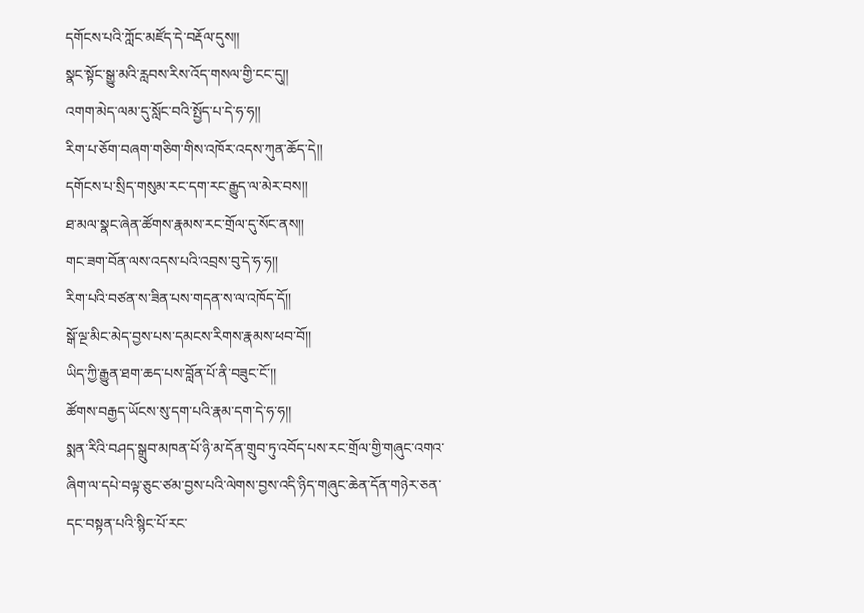དགོངས་པའི་ཀློང་མཛོད་དེ་བརྡོལ་དུས།།
སྣང་སྟོང་སྒྱུ་མའི་རླབས་རིས་འོད་གསལ་གྱི་ངང་དུ།།
འགག་མེད་ལམ་དུ་སློང་བའི་སྤྱོད་པ་དེ་ཧ་ཧ།།
རིག་པ་ཅོག་བཞག་གཅིག་གིས་འཁོར་འདས་ཀུན་ཆོད་དེ།།
དགོངས་པ་སྲིད་གསུམ་རང་དག་རང་རྒྱུད་ལ་མེར་བས།།
ཐ་མལ་སྣང་ཞེན་ཚོགས་རྣམས་རང་གྲོལ་དུ་སོང་ནས།།
གང་ཟག་བོན་ལས་འདས་པའི་འབྲས་བུ་དེ་ཧ་ཧ།།
རིག་པའི་བཙན་ས་ཟིན་པས་གདན་ས་ལ་འཁོད་དོ།།
སྒོ་ལྔ་མིང་མེད་བྱས་པས་དམངས་རིགས་རྣམས་ཕབ་བོ།།
ཡིད་ཀྱི་རྒྱུན་ཐག་ཆད་པས་བློན་པོ་ནི་བཟུང་ངོ་།།
ཚོགས་བརྒྱད་ཡོངས་སུ་དག་པའི་རྣམ་དག་དེ་ཧ་ཧ།།
སྨན་རིའི་བཤད་སྒྲུབ་མཁན་པོ་ཉི་མ་དོན་གྲུབ་ཏུ་འབོད་པས་རང་གྲོལ་གྱི་གཞུང་འགའ་ཞིག་ལ་དཔེ་བལྟ་ཅུང་ཙམ་བྱས་པའི་ལེགས་བྱས་འདི་ཉིད་གཞུང་ཆེན་དོན་གཉེར་ཅན་དང་བསྟན་པའི་སྙིང་པོ་རང་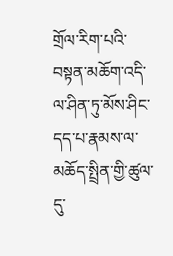གྲོལ་རིག་པའི་བསྟན་མཆོག་འདི་ལ་ཤིན་ཏུ་མོས་ཤིང་དད་པ་རྣམས་ལ་མཆོད་སྤྲིན་གྱི་ཚུལ་དུ་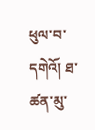ཕུལ་བ་དགེའོ། ཐ་ཚན་མུ་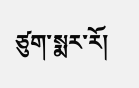ཙུག་སྨར་རོ།